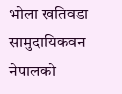भोला खतिवडा
सामुदायिकवन नेपालको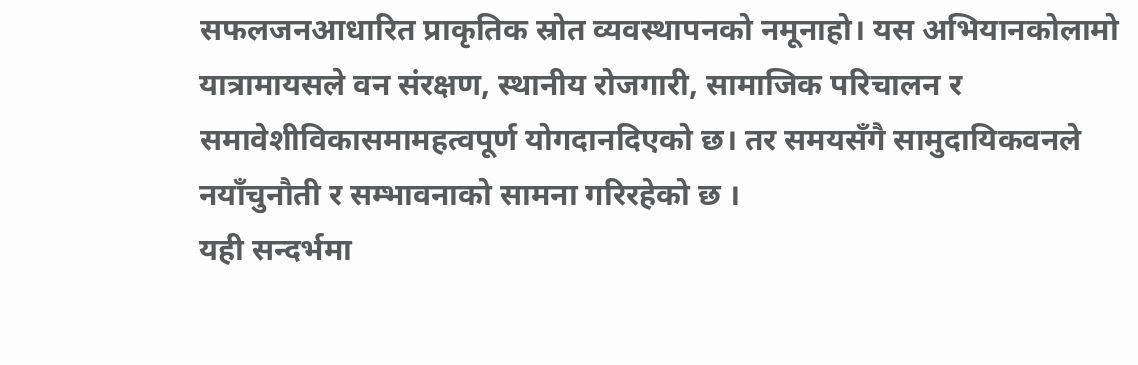सफलजनआधारित प्राकृतिक स्रोत व्यवस्थापनको नमूनाहो। यस अभियानकोलामो यात्रामायसले वन संरक्षण, स्थानीय रोजगारी, सामाजिक परिचालन र समावेशीविकासमामहत्वपूर्ण योगदानदिएको छ। तर समयसँगै सामुदायिकवनले नयाँचुनौती र सम्भावनाको सामना गरिरहेको छ ।
यही सन्दर्भमा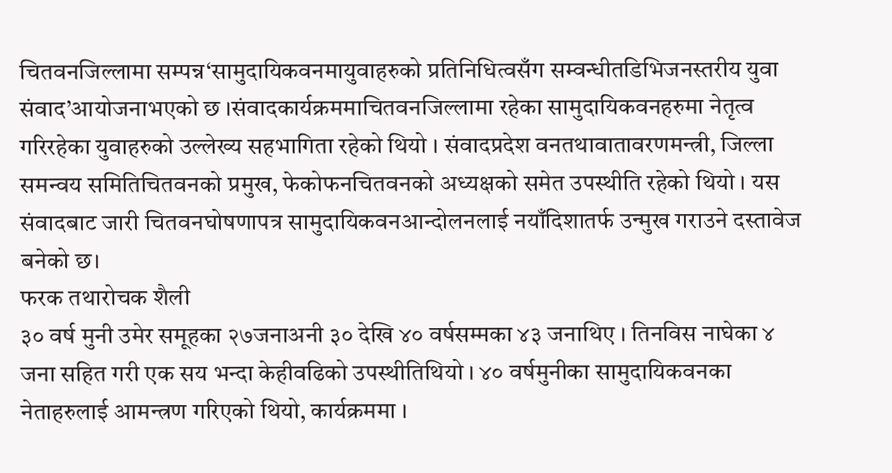चितवनजिल्लामा सम्पन्न‘सामुदायिकवनमायुवाहरुको प्रतिनिधित्वसँग सम्वन्धीतडिभिजनस्तरीय युवा संवाद’आयोजनाभएको छ ।संवादकार्यक्रममाचितवनजिल्लामा रहेका सामुदायिकवनहरुमा नेतृत्व गरिरहेका युवाहरुको उल्लेख्य सहभागिता रहेको थियो । संवादप्रदेश वनतथावातावरणमन्त्री, जिल्ला समन्वय समितिचितवनको प्रमुख, फेकोफनचितवनको अध्यक्षको समेत उपस्थीति रहेको थियो । यस संवादबाट जारी चितवनघोषणापत्र सामुदायिकवनआन्दोलनलाई नयाँदिशातर्फ उन्मुख गराउने दस्तावेज बनेको छ।
फरक तथारोचक शैली
३० वर्ष मुनी उमेर समूहका २७जनाअनी ३० देखि ४० वर्षसम्मका ४३ जनाथिए । तिनविस नाघेका ४ जना सहित गरी एक सय भन्दा केहीवढिको उपस्थीतिथियो । ४० वर्षमुनीका सामुदायिकवनका नेताहरुलाई आमन्त्रण गरिएको थियो, कार्यक्रममा ।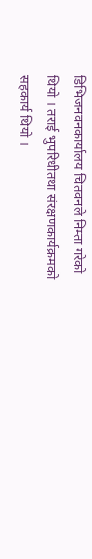डिभिजनवनकार्यालय चितवनले निम्ता गरेको थियो । तराई भुपरिधीतथा संरक्षणकार्यक्रमको सहकार्य थियो ।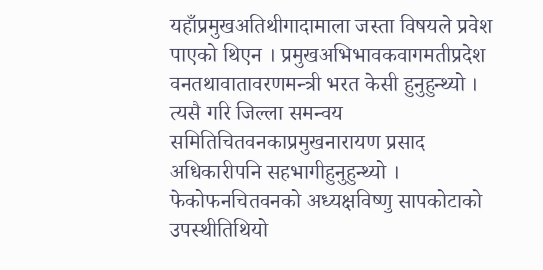यहाँप्रमुखअतिथीगादामाला जस्ता विषयले प्रवेश पाएको थिएन । प्रमुखअभिभावकवागमतीप्रदेश वनतथावातावरणमन्त्री भरत केसी हुनुहुन्थ्यो । त्यसै गरि जिल्ला समन्वय समितिचितवनकाप्रमुखनारायण प्रसाद अधिकारीपनि सहभागीहुनुहुन्थ्यो । फेकोफनचितवनको अध्यक्षविष्णु सापकोटाको उपस्थीतिथियो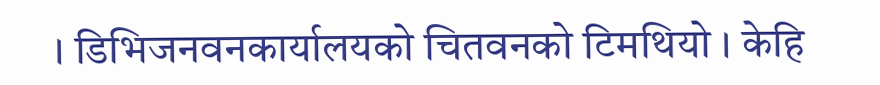। डिभिजनवनकार्यालयको चितवनको टिमथियो । केहि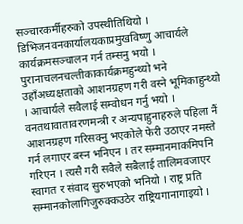सञ्चारकर्मीहरुको उपस्थीतिथियो ।
डिभिजनवनकार्यालयकाप्रमुखविष्णु आचार्यले कार्यक्रमसञ्चालन गर्न तम्सनु भयो । पुरानाचलनचल्तीकाकार्यक्रमहुन्थ्यो भने उहाँअध्यक्षताको आशनग्रहण गरी वस्ने भूमिकाहुन्थ्यो । आचार्यले सवैलाई सम्वोधन गर्नु भयो । वनतथावातावरणमन्त्री र अन्यपाहुनाहरुले पहिला नैं आशनग्रहण गरिसक्नु भएकोले फेरी उठाएर नमस्ते गर्न लगाएर बस्न भनिएन । तर सम्मानमाकमिपनि गरिएन । त्यसै गरी सवैले सबैलाई तालिमवजाएर स्वागत र संवाद सुरुभएको भनियो । राष्ट्र प्रति सम्मानकोलागिजुरुक्कउठेर राष्ट्रियगानागाइयो ।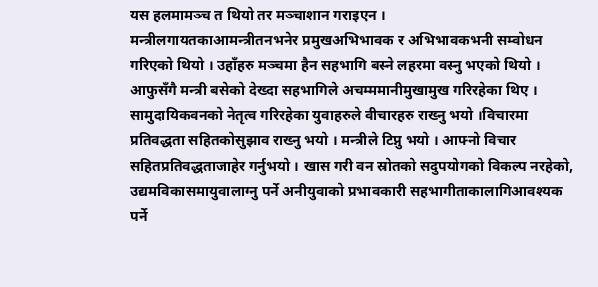यस हलमामञ्च त थियो तर मञ्चाशान गराइएन ।
मन्त्रीलगायतकाआमन्त्रीतनभनेर प्रमुखअभिभावक र अभिभावकभनी सम्वोधन गरिएको थियो । उहाँहरु मञ्चमा हैन सहभागि बस्ने लहरमा वस्नु भएको थियो । आफुसँगै मन्त्री बसेको देख्दा सहभागिले अचम्ममानीमुखामुख गरिरहेका थिए ।
सामुदायिकवनको नेतृत्व गरिरहेका युवाहरुले वीचारहरु राख्नु भयो ।विचारमा प्रतिवद्धता सहितकोसुझाव राख्नु भयो । मन्त्रीले टिप्नु भयो । आफ्नो विचार सहितप्रतिवद्धताजाहेर गर्नुभयो । खास गरी वन स्रोतको सदुपयोगको विकल्प नरहेको, उद्यमविकासमायुवालाग्नु पर्ने अनीयुवाको प्रभावकारी सहभागीताकालागिआवश्यक पर्ने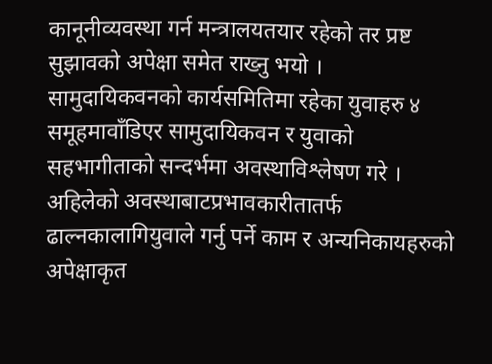कानूनीव्यवस्था गर्न मन्त्रालयतयार रहेको तर प्रष्ट सुझावको अपेक्षा समेत राख्नु भयो ।
सामुदायिकवनको कार्यसमितिमा रहेका युवाहरु ४ समूहमावाँडिएर सामुदायिकवन र युवाको सहभागीताको सन्दर्भमा अवस्थाविश्लेषण गरे । अहिलेको अवस्थाबाटप्रभावकारीतातर्फ ढाल्नकालागियुवाले गर्नु पर्ने काम र अन्यनिकायहरुको अपेक्षाकृत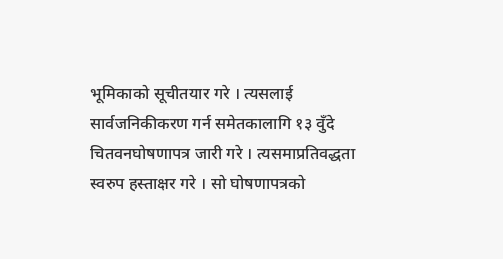भूमिकाको सूचीतयार गरे । त्यसलाई सार्वजनिकीकरण गर्न समेतकालागि १३ वुँदे चितवनघोषणापत्र जारी गरे । त्यसमाप्रतिवद्धता स्वरुप हस्ताक्षर गरे । सो घोषणापत्रको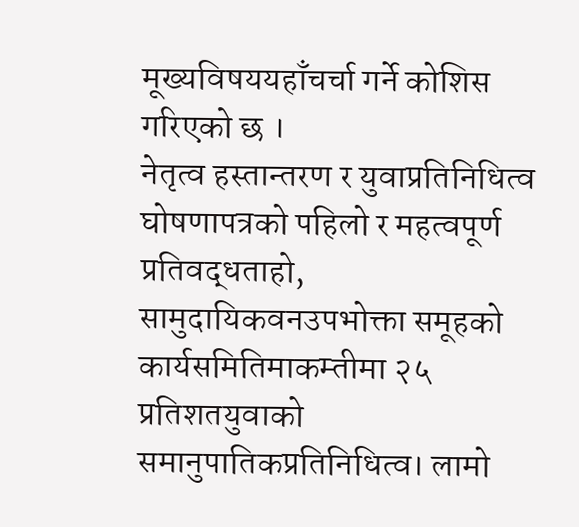मूख्यविषययहाँचर्चा गर्ने कोशिस गरिएको छ ।
नेतृत्व हस्तान्तरण र युवाप्रतिनिधित्व
घोषणापत्रको पहिलो र महत्वपूर्ण प्रतिवद्धताहो, सामुदायिकवनउपभोक्ता समूहको कार्यसमितिमाकम्तीमा २५ प्रतिशतयुवाको समानुपातिकप्रतिनिधित्व। लामो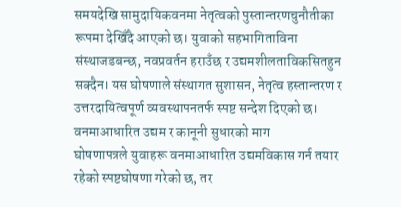समयदेखि सामुदायिकवनमा नेतृत्वको पुस्तान्तरणचुनौतीका रूपमा देखिँदै आएको छ। युवाको सहभागिताविना संस्थाजडबन्छ, नवप्रवर्तन हराउँछ र उद्यमशीलताविकसितहुन सक्दैन। यस घोषणाले संस्थागत सुशासन, नेतृत्व हस्तान्तरण र उत्तरदायित्वपूर्ण व्यवस्थापनतर्फ स्पष्ट सन्देश दिएको छ।
वनमाआधारित उद्यम र कानूनी सुधारको माग
घोषणापत्रले युवाहरू वनमाआधारित उद्यमविकास गर्न तयार रहेको स्पष्टघोषणा गरेको छ, तर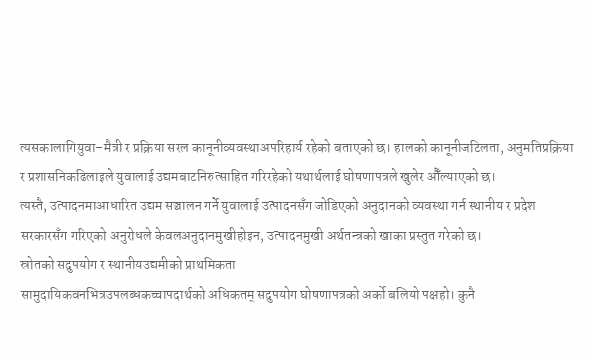त्यसकालागियुवा–मैत्री र प्रक्रिया सरल कानूनीव्यवस्थाअपरिहार्य रहेको बताएको छ। हालको कानूनीजटिलता, अनुमतिप्रक्रिया र प्रशासनिकढिलाइले युवालाई उद्यमबाटनिरुत्साहित गरिरहेको यथार्थलाई घोषणापत्रले खुलेर औँल्याएको छ।
त्यस्तै, उत्पादनमाआधारित उद्यम सञ्चालन गर्ने युवालाई उत्पादनसँग जोडिएको अनुदानको व्यवस्था गर्न स्थानीय र प्रदेश सरकारसँग गरिएको अनुरोधले केवलअनुदानमुखीहोइन, उत्पादनमुखी अर्थतन्त्रको खाका प्रस्तुत गरेको छ।
स्रोतको सदुपयोग र स्थानीयउद्यमीको प्राथमिकता
सामुदायिकवनभित्रउपलब्धकच्चापदार्थको अधिकतम् सदुपयोग घोषणापत्रको अर्को बलियो पक्षहो। कुनै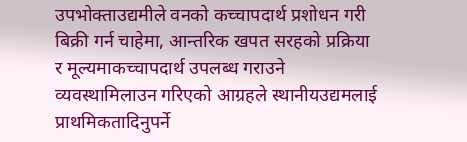उपभोक्ताउद्यमीले वनको कच्चापदार्थ प्रशोधन गरी बिक्री गर्न चाहेमा, आन्तरिक खपत सरहको प्रक्रिया र मूल्यमाकच्चापदार्थ उपलब्ध गराउने व्यवस्थामिलाउन गरिएको आग्रहले स्थानीयउद्यमलाई प्राथमिकतादिनुपर्ने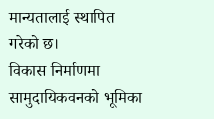मान्यतालाई स्थापित गरेको छ।
विकास निर्माणमा सामुदायिकवनको भूमिका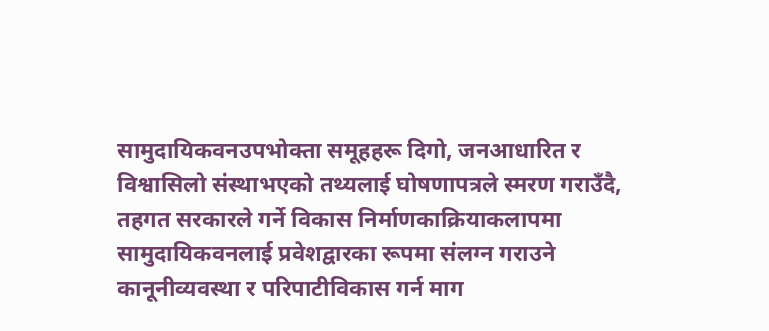सामुदायिकवनउपभोक्ता समूहहरू दिगो, जनआधारित र विश्वासिलो संस्थाभएको तथ्यलाई घोषणापत्रले स्मरण गराउँदै, तहगत सरकारले गर्ने विकास निर्माणकाक्रियाकलापमा सामुदायिकवनलाई प्रवेशद्वारका रूपमा संलग्न गराउने कानूनीव्यवस्था र परिपाटीविकास गर्न माग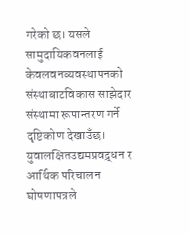गरेको छ। यसले सामुदायिकवनलाई केवलवनव्यवस्थापनको संस्थाबाटविकास साझेदार संस्थामा रूपान्तरण गर्ने दृष्टिकोण देखाउँछ।
युवालक्षितउद्यमप्रवद्र्धन र आर्थिक परिचालन
घोषणापत्रले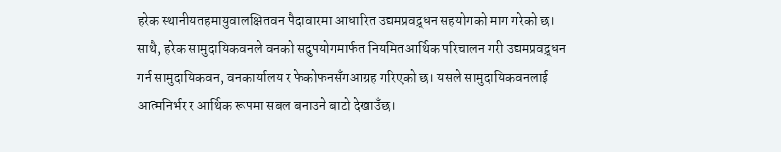हरेक स्थानीयतहमायुवालक्षितवन पैदावारमा आधारित उद्यमप्रवद्र्धन सहयोगको माग गरेको छ। साथै, हरेक सामुदायिकवनले वनको सदुपयोगमार्फत नियमितआर्थिक परिचालन गरी उद्यमप्रवद्र्धन गर्न सामुदायिकवन, वनकार्यालय र फेकोफनसँगआग्रह गरिएको छ। यसले सामुदायिकवनलाई आत्मनिर्भर र आर्थिक रूपमा सबल बनाउने बाटो देखाउँछ।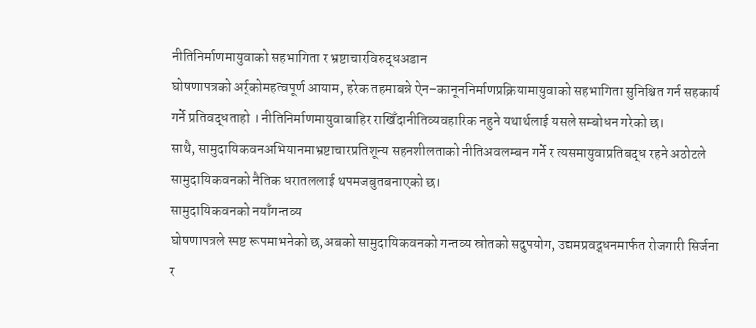नीतिनिर्माणमायुवाको सहभागिता र भ्रष्टाचारविरुद्धअडान
घोषणापत्रको अर्र्कोमहत्वपूर्ण आयाम, हरेक तहमाबन्ने ऐन–कानूननिर्माणप्रक्रियामायुवाको सहभागिता सुनिश्चित गर्न सहकार्य गर्ने प्रतिवद्धताहो । नीतिनिर्माणमायुवाबाहिर राखिँदानीतिव्यवहारिक नहुने यथार्थलाई यसले सम्बोधन गरेको छ।
साथै, सामुदायिकवनअभियानमाभ्रष्टाचारप्रतिशून्य सहनशीलताको नीतिअवलम्बन गर्ने र त्यसमायुवाप्रतिबद्ध रहने अठोटले सामुदायिकवनको नैतिक धरातललाई थपमजबुतबनाएको छ।
सामुदायिकवनको नयाँगन्तव्य
घोषणापत्रले स्पष्ट रूपमाभनेको छ,अबको सामुदायिकवनको गन्तव्य स्रोतको सदुपयोग, उद्यमप्रवद्र्धनमार्फत रोजगारी सिर्जना र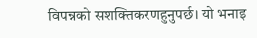विपन्नको सशक्तिकरणहुनुपर्छ। यो भनाइ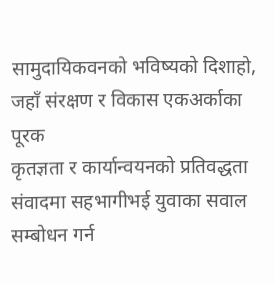सामुदायिकवनको भविष्यको दिशाहो, जहाँ संरक्षण र विकास एकअर्काका पूरक
कृतज्ञता र कार्यान्वयनको प्रतिवद्धता
संवादमा सहभागीभई युवाका सवाल सम्बोधन गर्न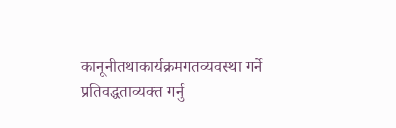कानूनीतथाकार्यक्रमगतव्यवस्था गर्ने प्रतिवद्धताव्यक्त गर्नु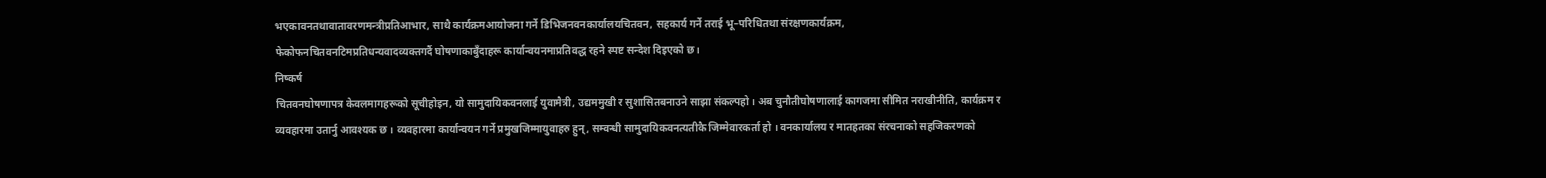भएकावनतथावातावरणमन्त्रीप्रतिआभार, साथै कार्यक्रमआयोजना गर्ने डिभिजनवनकार्यालयचितवन, सहकार्य गर्ने तराई भू–परिधितथा संरक्षणकार्यक्रम, फेकोफनचितवनटिमप्रतिधन्यवादव्यक्तगर्दै घोषणाकाबुँदाहरू कार्यान्वयनमाप्रतिवद्ध रहने स्पष्ट सन्देश दिइएको छ।
निष्कर्ष
चितवनघोषणापत्र केवलमागहरूको सूचीहोइन, यो सामुदायिकवनलाई युवामैत्री, उद्यममुखी र सुशासितबनाउने साझा संकल्पहो। अब चुनौतीघोषणालाई कागजमा सीमित नराखीनीति, कार्यक्रम र व्यवहारमा उतार्नु आवश्यक छ । व्यवहारमा कार्यान्वयन गर्ने प्रमुखजिम्मायुवाहरु हुन्, सम्वन्धी सामुदायिकवनत्यतीकै जिम्मेवारकर्ता हो । वनकार्यालय र मातहतका संरचनाको सहजिकरणको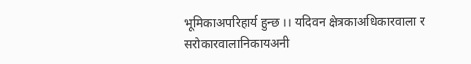भूमिकाअपरिहार्य हुन्छ ।। यदिवन क्षेत्रकाअधिकारवाला र सरोकारवालानिकायअनी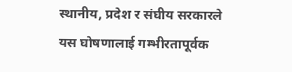स्थानीय, प्रदेश र संघीय सरकारले यस घोषणालाई गम्भीरतापूर्वक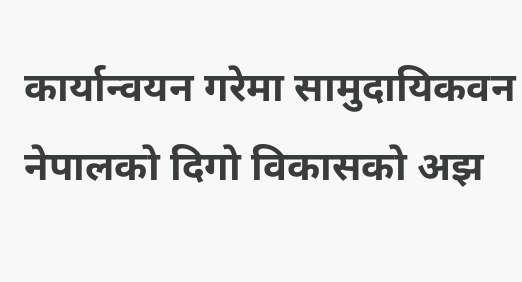कार्यान्वयन गरेमा सामुदायिकवन नेपालको दिगो विकासको अझ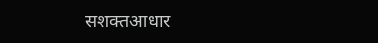सशक्तआधार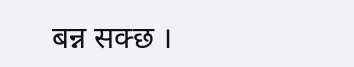बन्न सक्छ ।